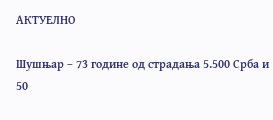АКТУЕЛНО

Шушњар – 73 године од страдања 5.500 Срба и 50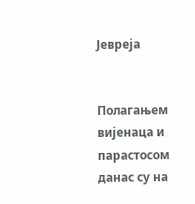Јевреја


Полагањем вијенаца и парастосом данас су на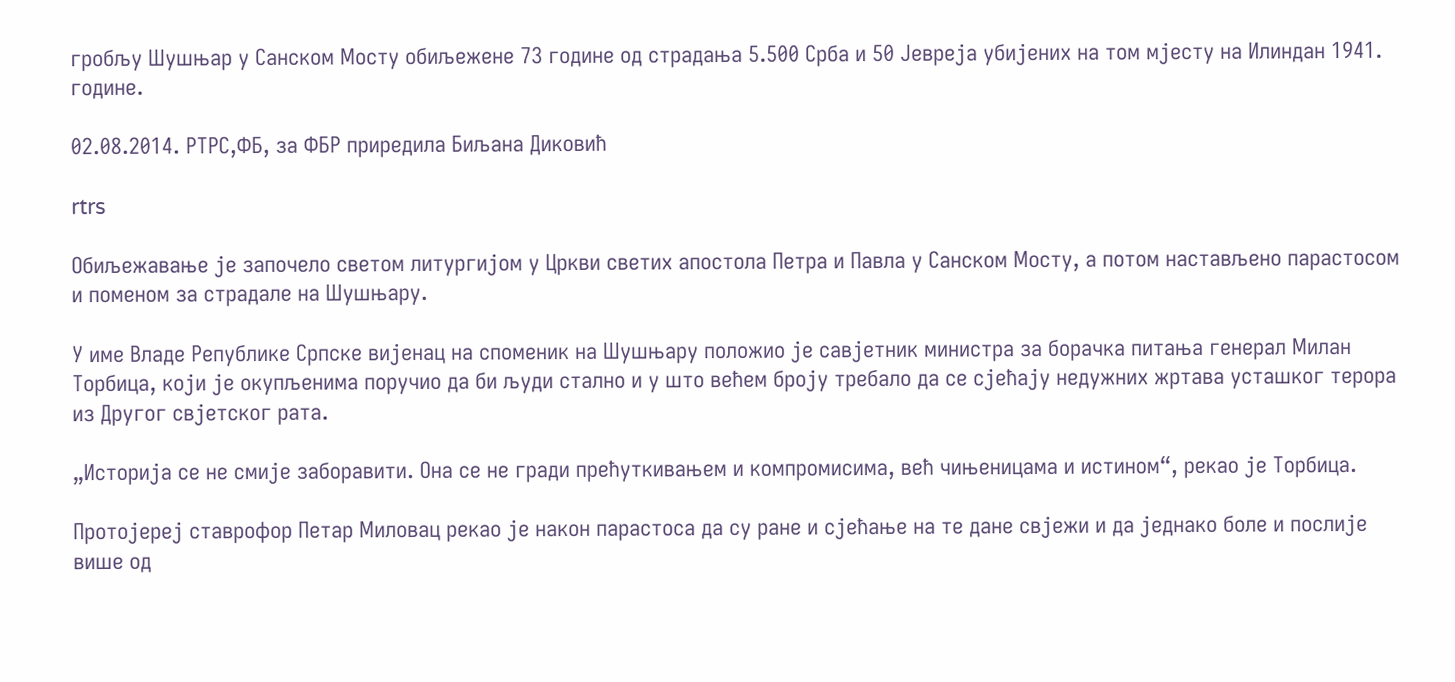гробљу Шушњар у Санском Мосту обиљежене 73 године од страдања 5.500 Срба и 50 Јевреја убијених на том мјесту на Илиндан 1941. године.

02.08.2014. РТРС,ФБ, за ФБР приредила Биљана Диковић

rtrs

Обиљежавање је започело светом литургијом у Цркви светих апостола Петра и Павла у Санском Мосту, а потом настављено парастосом и поменом за страдале на Шушњару.

У име Владе Републике Српске вијенац на споменик на Шушњару положио је савјетник министра за борачка питања генерал Милан Торбица, који је окупљенима поручио да би људи стално и у што већем броју требало да се сјећају недужних жртава усташког терора из Другог свјетског рата.

„Историја се не смије заборавити. Она се не гради прећуткивањем и компромисима, већ чињеницама и истином“, рекао је Торбица.

Протојереј ставрофор Петар Миловац рекао је након парастоса да су ране и сјећање на те дане свјежи и да једнако боле и послије више од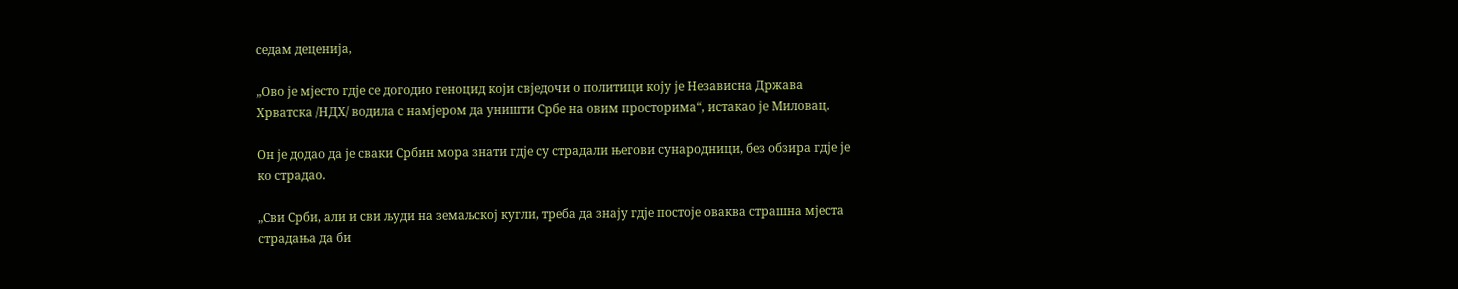седам деценија,

„Ово је мјесто гдје се догодио геноцид који свједочи о политици коју је Независна Држава Хрватска /НДХ/ водила с намјером да уништи Србе на овим просторима“, истакао је Миловац.

Он је додао да је сваки Србин мора знати гдје су страдали његови сународници, без обзира гдје је ко страдао.

„Сви Срби, али и сви људи на земаљској кугли, треба да знају гдје постоје оваква страшна мјеста страдања да би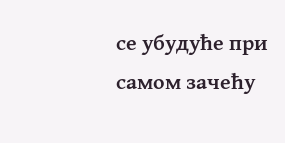се убудуће при самом зачећу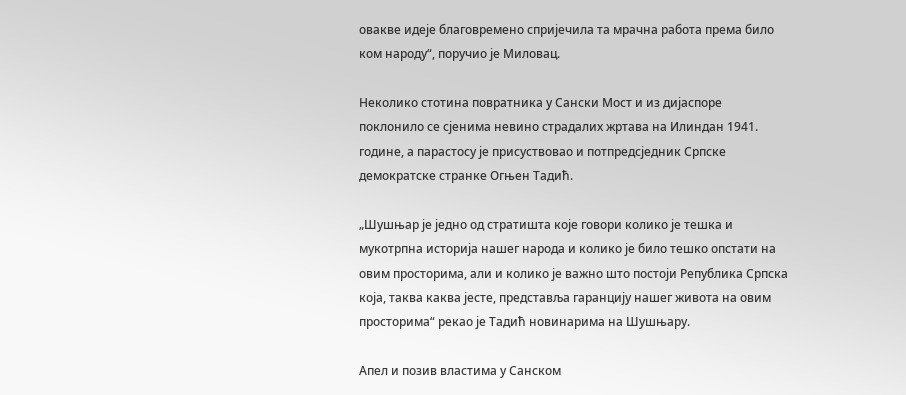овакве идеје благовремено спријечила та мрачна работа према било ком народу“, поручио је Миловац.

Неколико стотина повратника у Сански Мост и из дијаспоре поклонило се сјенима невино страдалих жртава на Илиндан 1941. године, а парастосу је присуствовао и потпредсједник Српске демократске странке Огњен Тадић.

„Шушњар је једно од стратишта које говори колико је тешка и мукотрпна историја нашег народа и колико је било тешко опстати на овим просторима, али и колико је важно што постоји Република Српска која, таква каква јесте, представља гаранцију нашег живота на овим просторима“ рекао је Тадић новинарима на Шушњару.

Апел и позив властима у Санском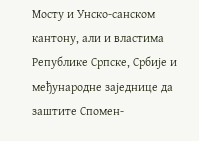Мосту и Унско-санском кантону, али и властима Републике Српске, Србије и међународне заједнице да заштите Спомен-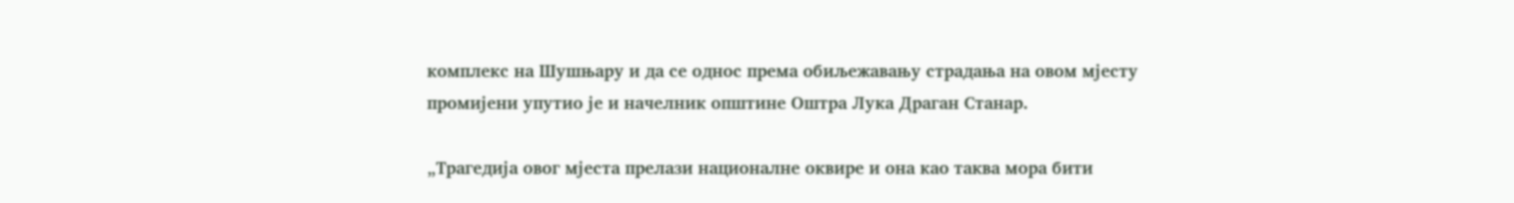комплекс на Шушњару и да се однос према обиљежавању страдања на овом мјесту промијени упутио је и начелник општине Оштра Лука Драган Станар.

„Трагедија овог мјеста прелази националне оквире и она као таква мора бити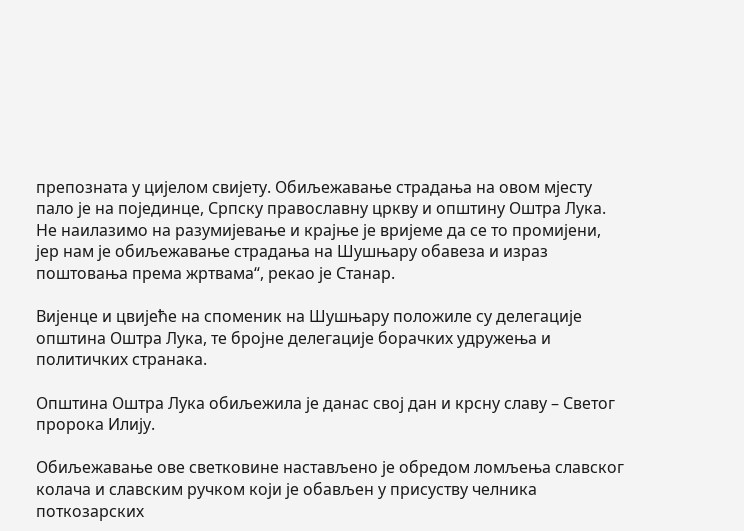препозната у цијелом свијету. Обиљежавање страдања на овом мјесту пало је на појединце, Српску православну цркву и општину Оштра Лука. Не наилазимо на разумијевање и крајње је вријеме да се то промијени, јер нам је обиљежавање страдања на Шушњару обавеза и израз поштовања према жртвама“, рекао је Станар.

Вијенце и цвијеће на споменик на Шушњару положиле су делегације општина Оштра Лука, те бројне делегације борачких удружења и политичких странака.

Општина Оштра Лука обиљежила је данас свој дан и крсну славу – Светог пророка Илију.

Обиљежавање ове светковине настављено је обредом ломљења славског колача и славским ручком који је обављен у присуству челника поткозарских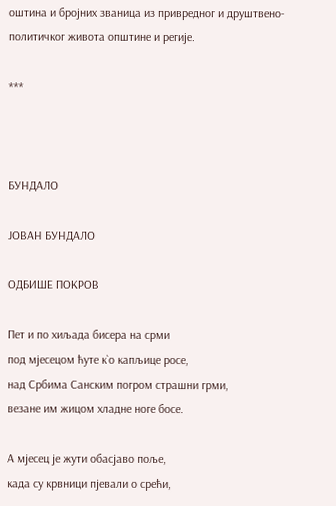оштина и бројних званица из привредног и друштвено-политичког живота општине и регије.

***



БУНДАЛО

ЈОВАН БУНДАЛО

ОДБИШЕ ПОКРОВ

Пет и по хиљада бисера на срми
под мјесецом ћуте к`о капљице росе,
над Србима Санским погром страшни грми,
везане им жицом хладне ноге босе.

А мјесец је жути обасјаво поље,
када су крвници пјевали о срећи,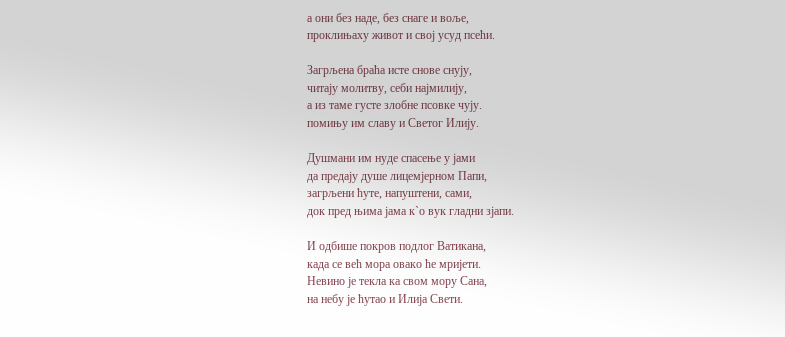а они без наде, без снаге и воље,
проклињаху живот и свој усуд псећи.

Загрљена браћа исте снове снују,
читају молитву, себи најмилију,
а из таме густе злобне псовке чују.
помињу им славу и Светог Илију.

Душмани им нуде спасење у јами
да предају душе лицемјерном Папи,
загрљени ћуте, напуштени, сами,
док пред њима јама к`о вук гладни зјапи.

И одбише покров подлог Ватикана,
када се већ мора овако ће мријети.
Невино је текла ка свом мору Сана,
на небу је ћутао и Илија Свети.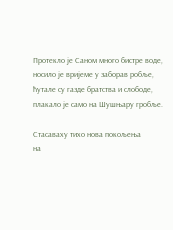Протекло је Саном много бистре воде,
носило је вријеме у заборав робље,
ћутале су газде братства и слободе,
плакало је само на Шушњару гробље.

Стасаваху тихо нова покољења
на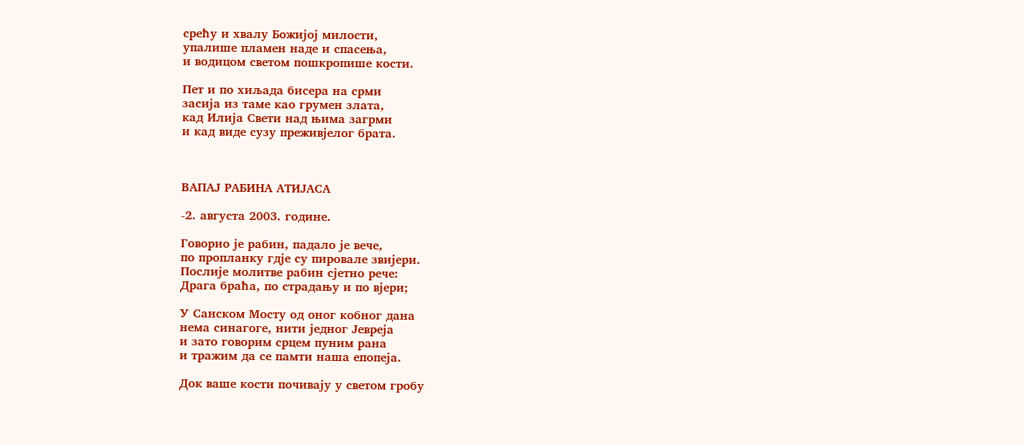срећу и хвалу Божијој милости,
упалише пламен наде и спасења,
и водицом светом пошкропише кости.

Пет и по хиљада бисера на срми
засија из таме као грумен злата,
кад Илија Свети над њима загрми
и кад виде сузу преживјелог брата.



ВАПАЈ РАБИНА АТИЈАСА

-2. августа 2003. године.

Говорио је рабин, падало је вече,
по пропланку гдје су пировале звијери.
Послије молитве рабин сјетно рече:
Драга браћа, по страдању и по вјери;

У Санском Мосту од оног кобног дана
нема синагоге, нити једног Јевреја
и зато говорим срцем пуним рана
и тражим да се памти наша епопеја.

Док ваше кости почивају у светом гробу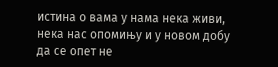истина о вама у нама нека живи,
нека нас опомињу и у новом добу
да се опет не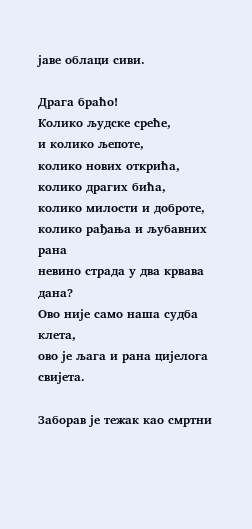јаве облаци сиви.

Драга браћо!
Колико људске среће,
и колико љепоте,
колико нових открића,
колико драгих бића,
колико милости и доброте,
колико рађања и љубавних рана
невино страда у два крвава дана?
Ово није само наша судба клета,
ово је љага и рана цијелога свијета.

Заборав је тежак као смртни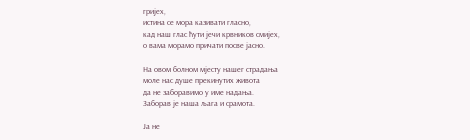гријех,
истина се мора казивати гласно,
кад наш глас ћути јечи крвников смијех,
о вама морамо причати посве јасно.

На овом болном мјесту нашег страдања
моле нас душе прекинутих живота
да не заборавимо у име надања.
Заборав је наша љага и срамота.

Ја не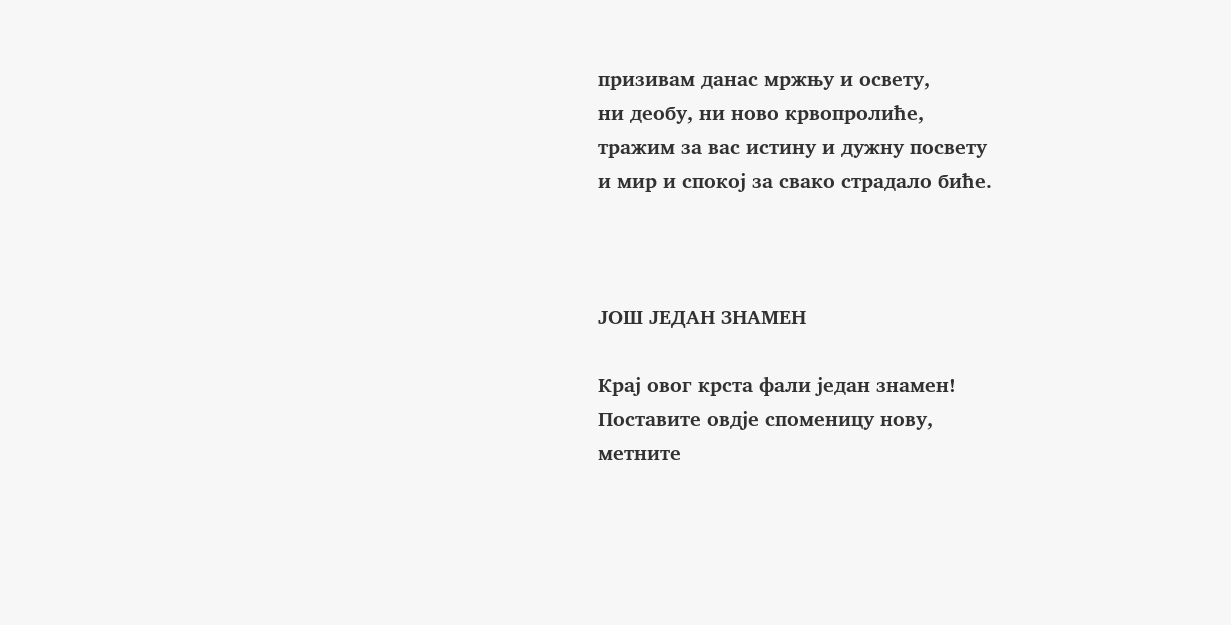призивам данас мржњу и освету,
ни деобу, ни ново крвопролиће,
тражим за вас истину и дужну посвету
и мир и спокој за свако страдало биће.



ЈОШ ЈЕДАН ЗНАМЕН

Крај овог крста фали један знамен!
Поставите овдје споменицу нову,
метните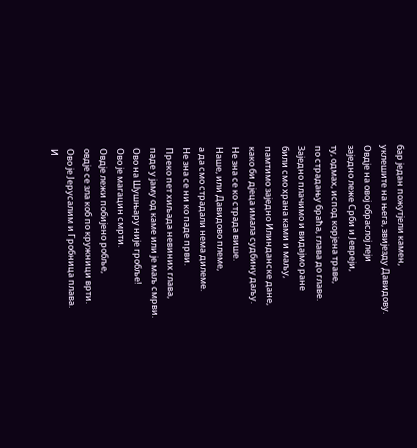бар један пожутјели камен,
уклешите на њега, звијезду Давидову.
Овдје на овој обраслој леји
заједно леже Срби и Јевреји,
ту, одмах, испод корјена траве,
по страдању браћа, глава до главе.
Заједно плачимо и видајмо ране
били смо храна ками и маљу,
памтимо заједно Илинданске дане,
како би дјеца имала судбину даљу.
Не зна се ко страда више.
Наше, или Давидово племе,
а да смо страдали нема дилеме.
Не зна се ни ко паде први.
Преко пет хиљада невиних глава,
паде у јаму од каме или је маљ смрви.
Ово на Шушњару није гробље!
Ово је магацин смрти.
Овдје лежи побијено робље,
овдје се зла коб по кружници врти.
Ово је Јерусалим и Гробница плава.
И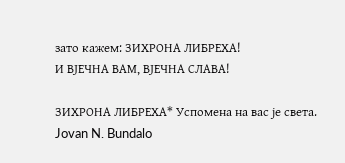зато кажем: ЗИХРОНА ЛИБРЕХА!
И ВЈЕЧНА ВАМ, ВЈЕЧНА СЛАВА!

ЗИХРОНА ЛИБРЕХА* Успомена на вас је света.
Jovan N. Bundalo